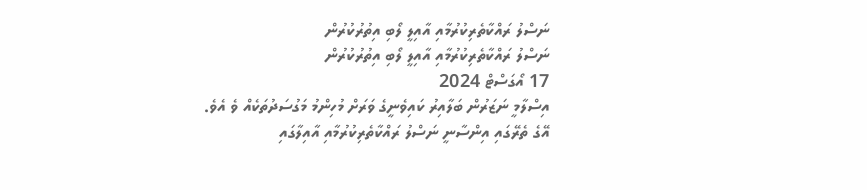ނަސްލު ރައްކާތެރިކުރުމާއި އާއިލީ ލޯބި އިތުރުކުރުން
ނަސްލު ރައްކާތެރިކުރުމާއި އާއިލީ ލޯބި އިތުރުކުރުން
17 އޯގަސްޓް 2024
އިސްލާމީ ނަޒަރުން ބަލާއިރު ކައިވެނީގެ ވަރަށް މުހިންމު މަގުސަދުތަކެއް ވެ އެވެ. އޭގެ ތެރޭގައި އިންސާނީ ނަސްލު ރައްކާތެރިކުރުމާއި އާއިލާގައި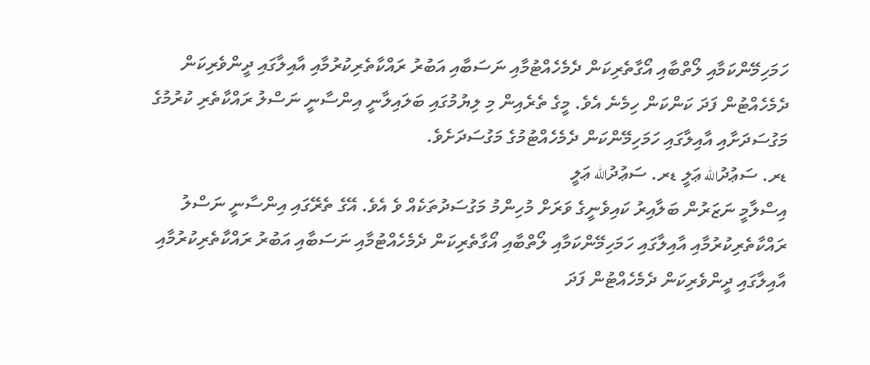ހަމަހިމޭންކަމާއި ލޯތްބާއި އޯގާތެރިކަން ދެމެހެއްޓުމާއި ނަސަބާއި އަބުރު ރައްކާތެރިކުރުމާއި އާއިލާގައި ދީންވެރިކަން ދެމެހެއްޓުން ފަދަ ކަންކަން ހިމެނެ އެވެ. މީގެ ތެރެއިން މި ލިޔުމުގައި ބަލައިލާނީ އިންސާނީ ނަސްލު ރައްކާތެރި ކުރުމުގެ މަގުސަދަށާއި އާއިލާގައި ހަމަހިމޭންކަން ދެމެހެއްޓުމުގެ މަގުސަދަށެވެ.
ޑރ. ސަޢުދުالله ޢަލީ ޑރ. ސަޢުދުالله ޢަލީ
އިސްލާމީ ނަޒަރުން ބަލާއިރު ކައިވެނީގެ ވަރަށް މުހިންމު މަގުސަދުތަކެއް ވެ އެވެ. އޭގެ ތެރޭގައި އިންސާނީ ނަސްލު ރައްކާތެރިކުރުމާއި އާއިލާގައި ހަމަހިމޭންކަމާއި ލޯތްބާއި އޯގާތެރިކަން ދެމެހެއްޓުމާއި ނަސަބާއި އަބުރު ރައްކާތެރިކުރުމާއި އާއިލާގައި ދީންވެރިކަން ދެމެހެއްޓުން ފަދަ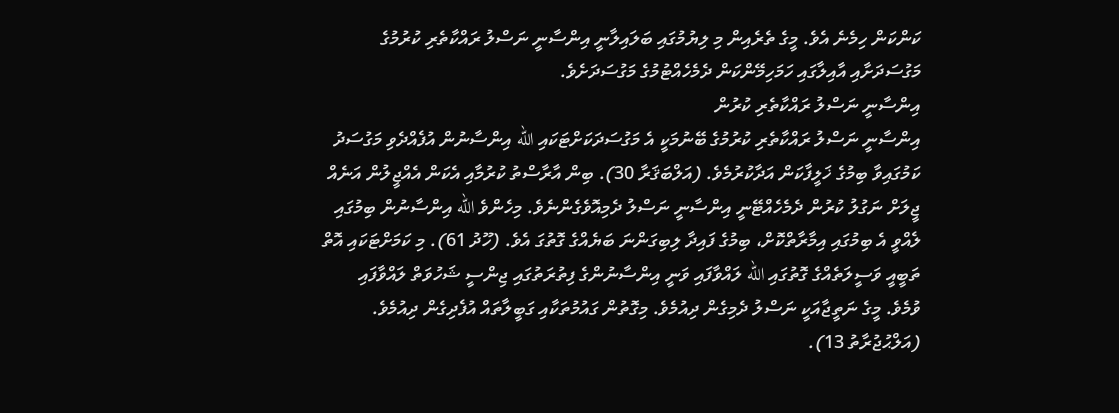ކަންކަން ހިމެނެ އެވެ. މީގެ ތެރެއިން މި ލިޔުމުގައި ބަލައިލާނީ އިންސާނީ ނަސްލު ރައްކާތެރި ކުރުމުގެ މަގުސަދަށާއި އާއިލާގައި ހަމަހިމޭންކަން ދެމެހެއްޓުމުގެ މަގުސަދަށެވެ.
އިންސާނީ ނަސްލު ރައްކާތެރި ކުރުން
އިންސާނީ ނަސްލު ރައްކާތެރި ކުރުމުގެ ބޭނުމަކީ އެ މަގުސަދަކަށްޓަކައި الله އިންސާނުން އުފެއްދެވި މަގުސަދު ކަމުގައިވާ ބިމުގެ ޚަލީފާކަން އަދާކުރުމެވެ. (އަލްބަޤަރާ 30). ބިން އާރާސްތު ކުރުމާއި އެކަން އެއްޖީލުން އަނެއް ޖީލަށް ނަގުލު ކުރުން ދެމެހެއްޓޭނީ އިންސާނީ ނަސްލު ދެމިއޮވެގެންނެވެ. މިހެންވެ الله އިންސާނުން ބިމުގައި ލެއްވީ އެ ބިމުގައި އިމާރާތްކޮށް، ބިމުގެ ފައިދާ ލިބިގަންނަ ބަޔެއްގެ ގޮތުގަ އެވެ. (ހޫދު 61). މި ކަމަށްޓަކައި އޮތް ތަބީއީ ވަސީލަތެއްގެ ގޮތުގައި الله ލައްވާފައި ވަނީ އިންސާނުންގެ ފިތުރަތުގައި ޖިންސީ ޝަހުވަތް ލައްވާފައި ވުމެވެ. މީގެ ނަތީޖާއަކީ ނަސްލު ދެމިގެން ދިއުމެވެ. މިގޮތުން ގައުމުތަކާއި ގަބީލާތައް އުފެދިގެން ދިއުމެވެ. (އަލްޙުޖުރާތު 13).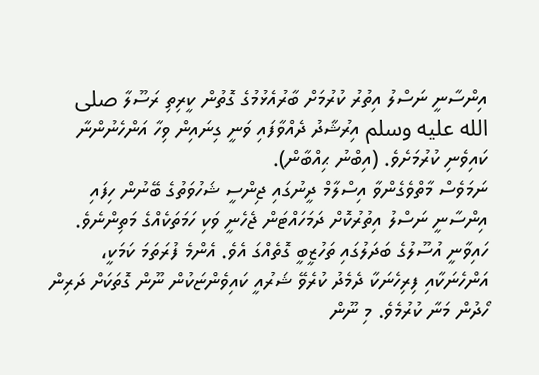އިންސާނީ ނަސްލު އިތުރު ކުރުމަށް ބާރުއެޅުމުގެ ގޮތުން ކީރިތި ރަސޫލާ صلى الله عليه وسلم އިރުޝާދު ދެއްވާފައި ވަނީ ގިނައިން ވިހާ އަންހެނުންނާ ކައިވެނި ކުރުމަށެވެ. (އިބްނު ޙިއްބާން).
ނަމަވެސް މާތްވެގެންވާ އިސްލާމް ދީނުގައި ޖިންސީ ޝަހުވަތުގެ ބޭނުން ހިފައި އިންސާނީ ނަސްލު އިތުރުކޮށް ދަމަހައްޓަން ޖެހެނީ ވަކި ހަމަތަކެއްގެ މަތިންނެވެ. ހައިވާނީ އުސޫލުގެ ބަދަލުގައި ތަހުޒީބީ ގޮތެއްގަ އެވެ. އެންމެ ފުރަތަމަ ކަމަކީ، އަންހެނަކާއި ފިރިހެނަކާ ދެމެދު ކުރެވޭ ޝަރުއީ ކައިވެންޏަކުން ނޫން ގޮތަކަށް ދަރިން ހޯދުން މަނާ ކުރުމެވެ. މި ނޫން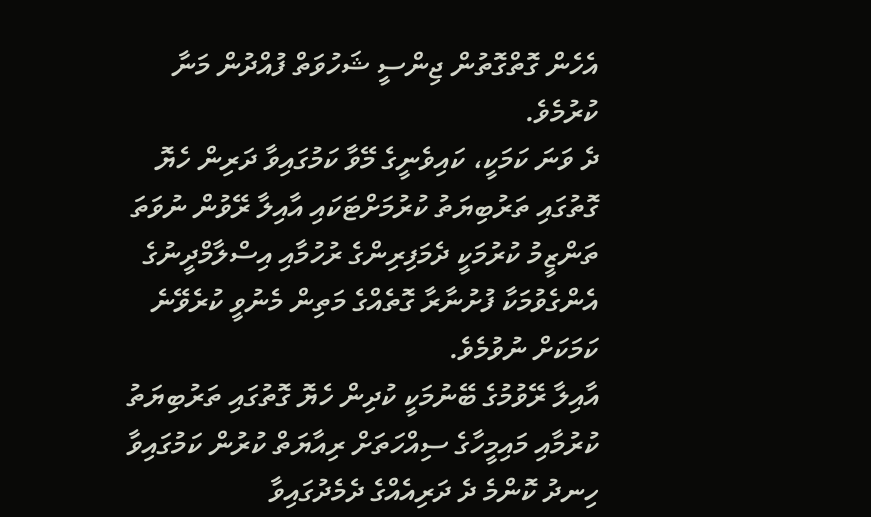އެހެން ގޮތްގޮތުން ޖިންސީ ޝަހުވަތް ފުއްދުން މަނާ ކުރުމެވެ.
ދެ ވަނަ ކަމަކީ، ކައިވެނީގެ މޭވާ ކަމުގައިވާ ދަރިން ހެޔޮ ގޮތުގައި ތަރުބިޔަތު ކުރުމަށްޓަކައި އާއިލާ ރޭވުން ނުވަތަ ތަންޒީމު ކުރުމަކީ ދެމަފިރިންގެ ރުހުމާއި އިސްލާމްދީނުގެ އެންގެވުމަކާ ފުށުނާރާ ގޮތެއްގެ މަތިން މެނުވީ ކުރެވޭނެ ކަމަކަށް ނުވުމެވެ.
އާއިލާ ރޭވުމުގެ ބޭނުމަކީ ކުދިން ހެޔޮ ގޮތުގައި ތަރުބިޔަތު ކުރުމާއި މައިމީހާގެ ސިއްހަތަށް ރިއާޔަތް ކުރުން ކަމުގައިވާ ހިނދު ކޮންމެ ދެ ދަރިއެއްގެ ދެމެދުގައިވާ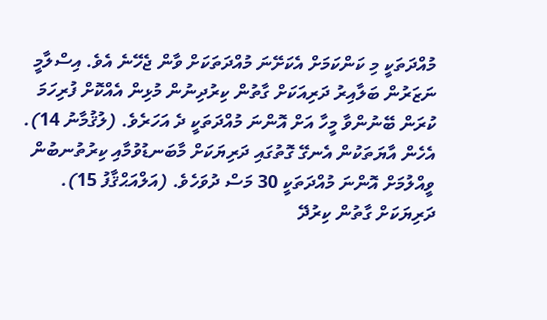މުއްދަތަކީ މި ކަންކަމަށް އެކަށޭނަ މުއްދަތަކަށް ވާން ޖެހޭނެ އެވެ. އިސްލާމީ ނަޒަރުން ބަލާއިރު ދަރިއަކަށް ގާތުން ކިރުދިނުން މުޅިން އެއްކޮށް ފުރިހަމަ ކުރަން ބޭނުންވާ މީހާ އަށް އޮންނަ މުއްދަތަކީ ދެ އަހަރެވެ. (ލުޤުމާނު 14). އެހެން އާޔަތަކުން އެނގޭ ގޮތުގައި ދަރިޔަކަށް މާބަނޑުވުމާއި ކިރުތުނބުން ވީއްލުމަށް އޮންނަ މުއްދަތަކީ 30 މަސް ދުވަހެވެ. (އަލްއަޙްޤާފު 15). ދަރިޔަކަށް ގާތުން ކިރުދޭ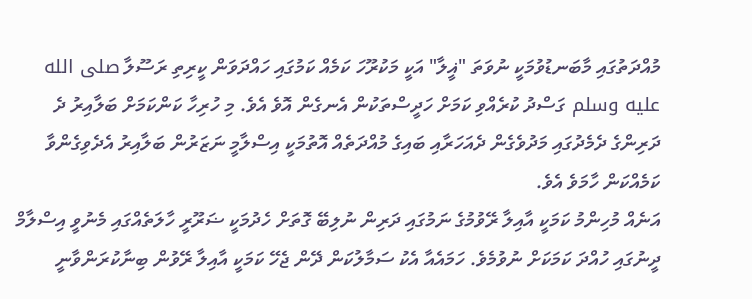މުއްދަތުގައި މާބަނޑުވުމަކީ ނުވަތަ "ޣީލާ" އަކީ މަކުރޫހަ ކަމެއް ކަމުގައި ހައްދަވަން ކީރިތި ރަސޫލާ صلى الله عليه وسلم ގަސްދު ކުރެއްވި ކަމަށް ހަދީސްތަކުން އެނގެން އޮވެ އެވެ. މި ހުރިހާ ކަންކަމަށް ބަލާއިރު ދެ ދަރިންގެ ދެމެދުގައި މަދުވެގެން ދެއަހަރާއި ބައިގެ މުއްދަތެއް އޮތުމަކީ އިސްލާމީ ނަޒަރުން ބަލާއިރު އެދެވިގެންވާ ކަމެއްކަން ހާމަވެ އެވެ.
އަނެއް މުހިންމު ކަމަކީ އާއިލާ ރޭވުމުގެ ނަމުގައި ދަރިން ނުލިބޭ ގޮތަށް ހެދުމަކީ ޟަރޫރީ ހާލަތެއްގައި މެނުވީ އިސްލާމް ދީނުގައި ހުއްދަ ކަމަކަށް ނުވުމެވެ. ހަމައެއާ އެކު ސަމާލުކަން ދޭން ޖެހޭ ކަމަކީ އާއިލާ ރޭވުން ބިނާކުރަންވާނީ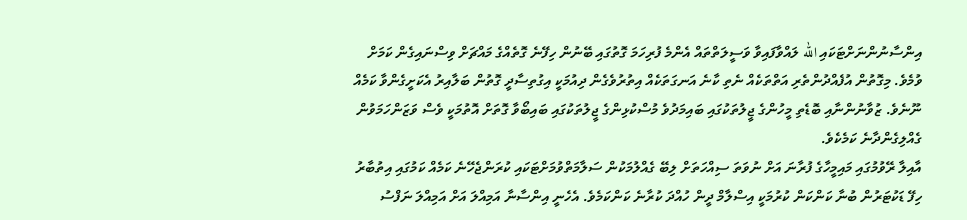އިންސާނުންނަށްޓަކައި الله ލައްވާފައިވާ ވަސީލަތްތައް އެންމެ ފުރިހަމަ ގޮތުގައި ބޭނުން ހިފޭނެ ގޮތެއްގެ މައްޗަށް ވިސްނައިގެން ކަމަށް ވުމެވެ. މިގޮތުން އުފެއްދުންތެރި އަތްތަކެއް ނެތި ކާނެ އަނގަތަކެއް އިތުރުވެގެން ދިއުމަކީ އިގުތިސާދީ ގޮތުން ބަލާއިރު އެކަށީގެންވާ ކަމެއް ނޫނެވެ. ޒުވާނުންނާއި ބޮޑެތި މީހުންގެ ޖީލުތަކުގައި ބައިމަދުވެ މުސްކުޅިންގެ ޖީލުތަކުގައި ބައިބޯވާ ގޮތަށް އޮތުމަކީ ވެސް ވަޒަންހަމަވުން ގެއްލިގެންދާނެ ކަމެކެވެ.
އާއިލާ ރޭވުމުގައި މައިމީހާގެ ފުރާނަ އަށް ނުވަތަ ސިއްހަތަށް ލިބޭ ގެއްލުމަކުން ސަލާމަތްވުމަށްޓަކައި ކުރަންޖެހޭނެ ކަމެއް ކަމުގައި އިތުބާރު ހިފޭ ޑަކުޓަރުން ބުނާ ކަންކަން ކުރުމަކީ އިސްލާމް ދީން ހުއްދަ ކުރާނެ ކަންކަމެވެ. އެހެނީ އިންސާނާ އަމިއްލަ އަށް އަމިއްލަ ނަފްސު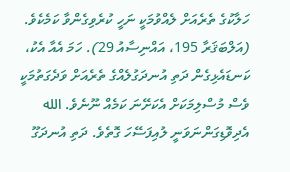ހަލާކުގެ ތެރެއަށް ލެއްވުމަކީ ނަހީ ކުރެވިގެންވާ ކަމެކެވެ. (އަލްބަޤަރާ 195، އައްނިސާއު 29). ހަމަ އެއާ އެކު، ކަނޑައެޅިގެން ދަތި އުނދަގުލެއްގެ ތެރެއަށް ވަދެގަތުމަކީ ވެސް މުސްލިމަކަށް އެކަށޭނަ ކަމެއް ނޫނެވެ. الله އެދިވޮޑިގަންނަވަނީ ލުއިފަސޭހަ ގޮތެވެ. ދަތި އުނދަގޫ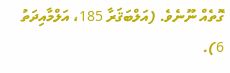ގޮތެއް ނޫނެވެ. (އަލްބަޤަރާ 185، އަލްމާއިދަތު 6).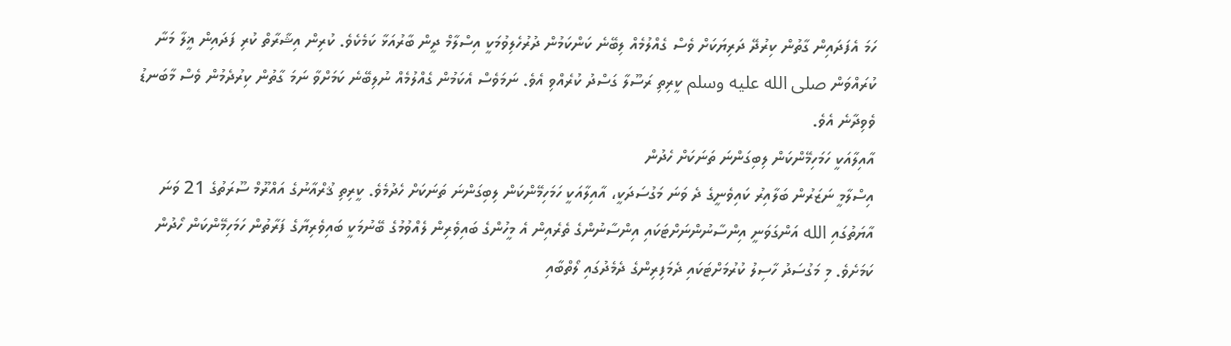ހަމަ އެފަދައިން ގާތުން ކިރުދޭ ދަރިޔަކަށް ވެސް ގެއްލުމެއް ލިބޭނެ ކަންކަމުން ދުރުހެލިވުމަކީ އިސްލާމް ދީން ބާރުއަޅާ ކަމެކެވެ. ކުރިން އިޝާރާތް ކުރި ފަދައިން ޣީލާ މަނާ ކުރައްވަން صلى الله عليه وسلم ކީރިތި ރަސޫލާ ގަސްދު ކުރެއްވި އެވެ. ނަމަވެސް އެކަމުން ގެއްލުމެއް ނުލިބޭނެ ކަމަށްވާ ނަމަ ގާތުން ކިރުދެމުން ވެސް މާބަނޑު ވެވިދާނެ އެވެ.
އާއިލާއަކީ ހަމަހިމޭންކަން ލިބިގަންނަ ތަނަކަށް ހެދުން
އިސްލާމީ ނަޒަރުން ބަލާއިރު ކައިވެނީގެ ދެ ވަނަ މަގުސަދަކީ، އާއިލާއަކީ ހަމަހިމޭންކަން ލިބިގަންނަ ތަނަކަށް ހެދުމެވެ. ކީރިތި ޤުރްއާނުގެ އައްރޫމް ސޫރަތުގެ 21 ވަނަ އާޔަތުގައި الله އަންގަވަނީ އިންސާނުންނަށްޓަކައި އިންސާނުންގެ ތެރެއިން އެ މީހުންގެ ބައިވެރިން ލެއްވުމުގެ ބޭނުމަކީ ބައިވެރިޔާގެ ފަރާތުން ހަމަހިމޭންކަން ހޯދުން ކަމަށެވެ. މި މަގުސަދު ހާސިލު ކުރުމަށްޓަކައި ދެމަފިރިންގެ ދެމެދުގައި ލޯތްބާއި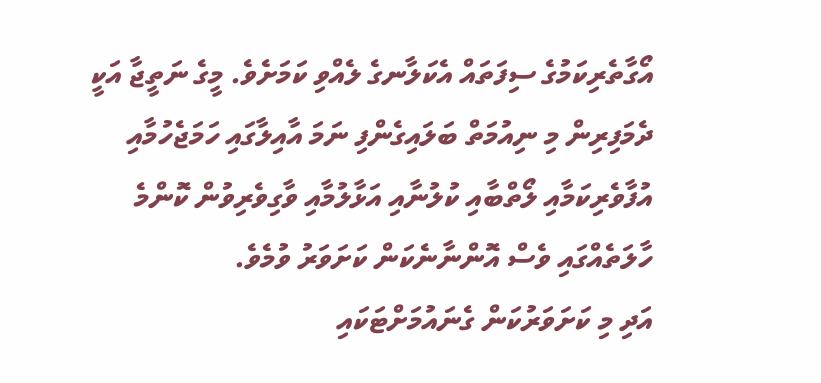އޯގާތެރިކަމުގެ ސިފަތައް އެކަލާނގެ ލެއްވި ކަމަށެވެ. މީގެ ނަތީޖާ އަކީ ދެމަފިރިން މި ނިއުމަތް ބަލައިގެންފި ނަމަ އާއިލާގައި ހަމަޖެހުމާއި އުފާވެރިކަމާއި ލޯތްބާއި ކުލުނާއި އަޅާލުމާއި ވާގިވެރިވުން ކޮންމެ ހާލަތެއްގައި ވެސް އޮންނާނެކަން ކަށަވަރު ވުމެވެ.
އަދި މި ކަށަވަރުކަން ގެނައުމަށްޓަކައި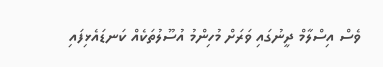ވެސް އިސްލާމް ދީނުގައި ވަރަށް މުހިންމު އުސޫލުތަކެއް ކަނޑައެޅިފައި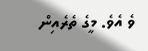ވެ އެވެ. މީގެ ތެރެއިން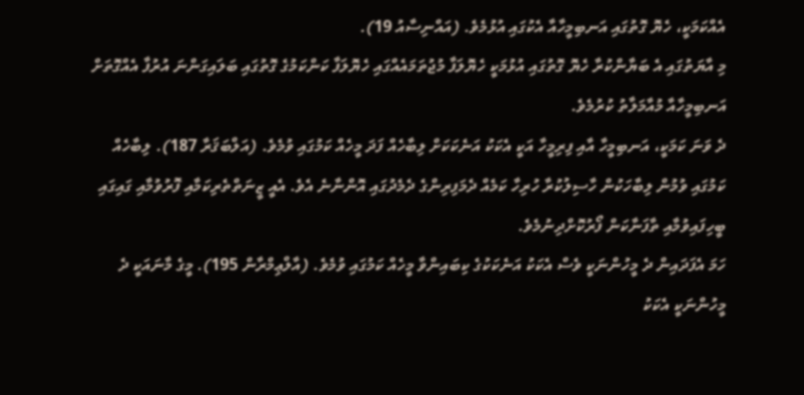އެއްކަމަކީ، ހެޔޮ ގޮތުގައި އަނބިމީހާއާ އެކުގައި އުޅުމެވެ. (އައްނިސާއު 19).
މި އާޔަތުގައި އެ ބަޔާންކުރާ ހެޔޮ ގޮތުގައި އުޅުމަކީ ހެޔޮލަފާ މުޖުތަމައެއްގައި ހެޔޮލަފާ ކަންކަމުގެ ގޮތުގައި ބަލައިގަންނަ އުރުފާ އެއްގޮތަށް އަނބިމީހާއާ މުއާމަލާތު ކުރުމެވެ.
ދެ ވަނަ ކަމަކީ، އަނބިމީހާ އާއި ފިރިމީހާ އަކީ އެކަކު އަނެކަކަށް ލިބާހެއް ފަދަ މީހެއް ކަމުގައި ވުމެވެ. (އަލްބަޤަރާ 187). ލިބާހެއް ކަމުގައި ވުމުން ލިބާހަކުން ހާސިލުކުރާ ހުރިހާ ކަމެއް ދެމަފިރިންގެ ދެމެދުގައި އޮންނާނެ އެވެ. އެއީ ޒީނަތްތެރިކަމާއި ފޮރުވުމާއި ގައިގައި ބީހިފައިވުމާއި ތާފަނާކަން ފޯރުކޮށްދިނުމެވެ.
ހަމަ އެފަދައިން ދެ މީހުންނަކީ ވެސް އެކަކު އަނެކަކުގެ ކިބައިންވާ މީހެއް ކަމުގައި ވުމެވެ. (އާލްޢިމްރާން 195). މީގެ މާނައަކީ ދެ މީހުންނަކީ އެކަކު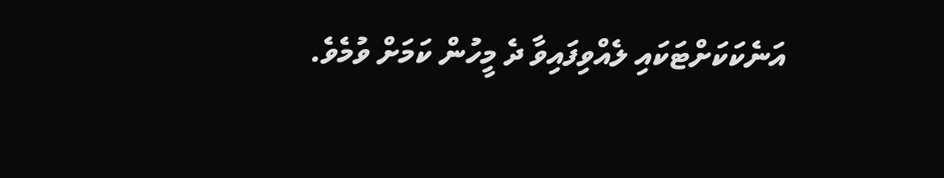އަނެކަކަށްޓަކައި ލެއްވިފައިވާ ދެ މީހުން ކަމަށް ވުމެވެ.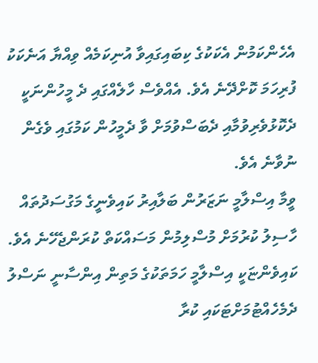އެހެންކަމުން އެކަކުގެ ކިބައިގައިވާ އުނިކަމެއް ވިއްޔާ އަނެކަކު ފުރިހަމަ ކޮށްދޭނެ އެވެ. އެއްވެސް ހާލެއްގައި ދެ މީހުންނަކީ ދެކޮޅުވެރިވުމާއި ދެބަސްވުމަށް ވާ ދެމީހުން ކަމުގައި ވެގެން ނުވާނެ އެވެ.
ވީމާ އިސްލާމީ ނަޒަރުން ބަލާއިރު ކައިވެނީގެ މަގުސަދުތައް ހާސިލު ކުރުމަށް މުސްލިމުން މަސައްކަތް ކުރަންޖެހޭނެ އެވެ. ކައިވެންޏަކީ އިސްލާމީ ހަމަތަކުގެ މަތިން އިންސާނީ ނަސްލު ދެމެހެއްޓުމަށްޓަކައި ކުރާ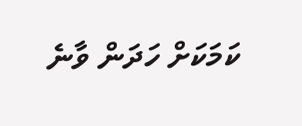ކަމަކަށް ހަދަން ވާނެ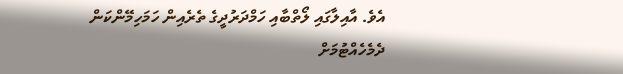އެވެ. އާއިލާގައި ލޯތްބާއި ހަމްދަރުދީގެ ތެރެއިން ހަމަހިމޭންކަން ދެމެހެއްޓުމަށް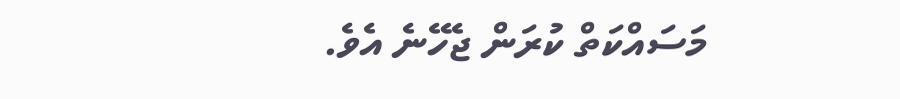މަސައްކަތް ކުރަން ޖެހޭނެ އެވެ.